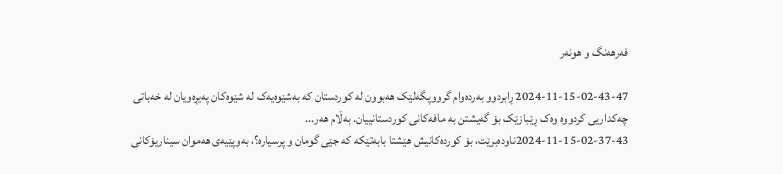فه‌رهه‌نگ‌ و هونه‌ر

2024-11-15-02-43-47 ڕابردوو بەردەوام گرووپگەلێک هەبوون لە کوردستان کە بەشێوەیەک لە شێوەکان پەیڕەویان لە خەباتی چەکداریی کردووە وەک ڕێبازێک بۆ گەیشتن بە مافەکانی کوردستانییان. بەڵام هەر...
2024-11-15-02-37-43ناودەبرێت، بۆ کوردەکانیش هێشتا بابەتێکە کە جێی گومان و پرسیارە؟، بەوپێیەی هەموان سیناریۆکانی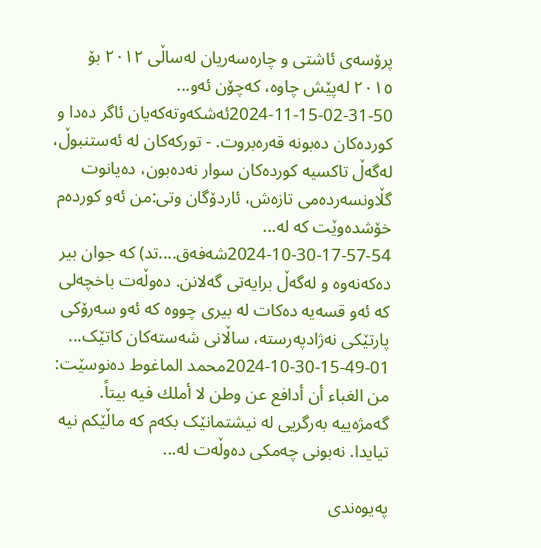پرۆسەی ئاشتی و چارەسەریان لەساڵی ٢٠١٢ بۆ ٢٠١٥ لەپێش چاوە، کەچۆن ئەو...
2024-11-15-02-31-50ئەشكەوتەكەیان ئاگر دەدا و كوردەكان دەبونە قەرەبروت. - توركەكان لە ئەستنبوڵ، لەگەڵ تاكسیە كوردەكان سوار نەدەبون، دەیانوت گڵاونسەردەمی تازەش، ئاردۆگان وتی:من ئەو كوردەم خۆشدەوێت كە لە...
2024-10-30-17-57-54شەفەق....تد) کە جوان بیر دەکەنەوە و لەگەڵ برایەتی گەلانن. دەوڵەت باخچەلی کە ئەو قسەیە دەکات لە بیری چووە کە ئەو سەرۆکی پارتێکی نەژادپەرستە، ساڵانی شەستەکان کاتێک...
2024-10-30-15-49-01محمد الماغوط دەنوسێت: من الغباء أن أدافع عن وطن لا أملك فيه بيتاً. گەمژەییە بەرگریی لە نیشتمانێک بکەم کە ماڵێکم نیە تیایدا. نەبونی چەمکی دەوڵەت لە...

په‌یوه‌ندی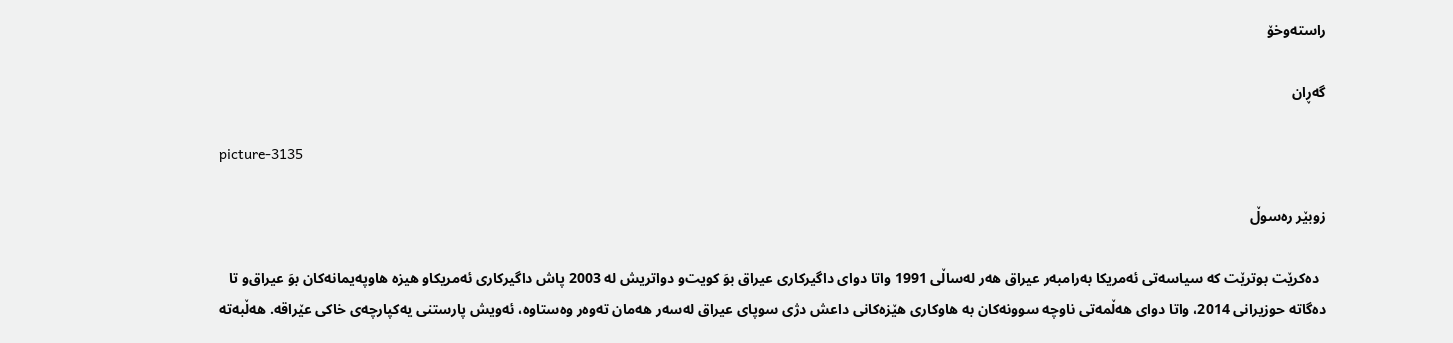راسته‌وخۆ

گه‌ڕان

picture-3135

زوبێر رەسوڵ

  ده‌كرێت بوترێت كه‌ سیاسه‌تی ئه‌مریكا به‌رامبه‌ر عیراق هه‌ر له‌ساڵی 1991 واتا دوای داگیركاری عیراق بوَ كویت‌و دواتریش له‌ 2003 پاش داگیركاری ئه‌مریكاو هیزه‌ هاوپه‌یمانه‌كان بوَ عیراق‌و تا ده‌گاته‌ حوزیرانی 2014، واتا دوای هه‌ڵمه‌تی ناوچه‌ سوونه‌كان به‌ هاوكاری هێزه‌كانی داعش دژی سوپای عیراق له‌سه‌ر هه‌مان ته‌وه‌ر وه‌ستاوه‌، ئه‌ویش پارستنی یه‌كپارچه‌ی خاكی عێراقه‌. هه‌ڵبه‌ته‌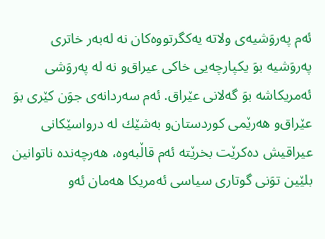ئه‌م په‌روَشیه‌ی ولاته‌ یه‌كگرتووه‌كان نه‌ له‌به‌ر خاتری په‌روَشیه‌ بوَ یكپارچه‌یی خاكی عیراق‌و نه‌ له‌ په‌روَشی ئه‌مریكاشه‌ بوَ گه‌لانی عێراق. ئه‌م سه‌ردانه‌ی جوَن كێری بوَ عێراق‌و هه‌رێمی كوردستان‌و به‌شێك له‌ درواسێكانی عیراقیش ده‌كرێت بخرێته‌ ئه‌م قاڵبه‌وه‌، هه‌رچه‌نده‌ ناتوانین بلێین توَنی گوتاری سیاسی ئه‌مریكا هه‌مان ئه‌و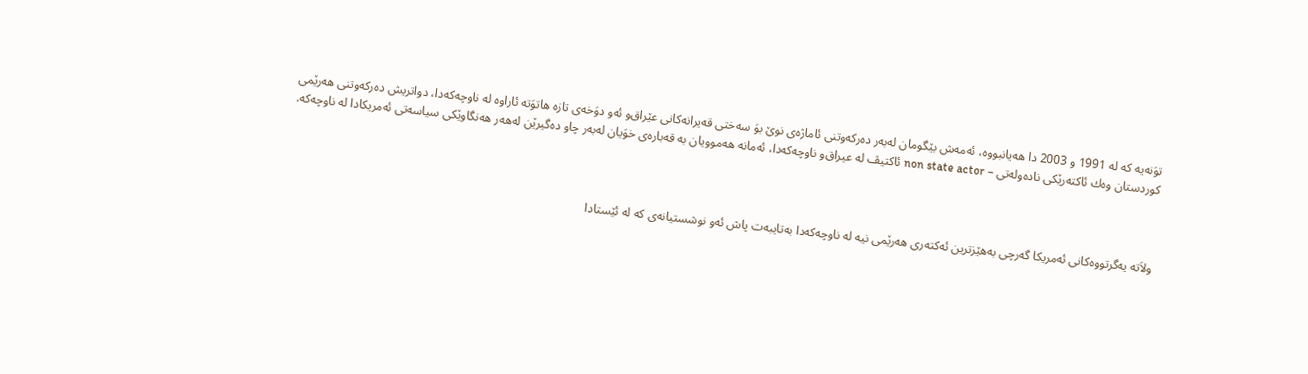توَنه‌یه‌ كه‌ له‌ 1991 و 2003 دا هه‌یانبووه‌، ئه‌مه‌ش بێگومان له‌به‌ر ده‌ركه‌وتنی ئاماژه‌ی نوێ بوَ سه‌ختی قه‌یرانه‌كانی عێراق‌و ئه‌و دوَخه‌ی تازه‌ هاتوَته‌ ئاراوه‌ له‌ ناوچه‌كه‌دا، دواتریش ده‌ركه‌وتنی هه‌رێمی كوردستان وه‌ك ئاكته‌رێكی ناده‌وله‌تی – non state actor ئاكتیڤ له‌ عیراق‌و ناوچه‌كه‌دا، ئه‌مانه‌ هه‌موویان به‌ قه‌باره‌ی خوَیان له‌به‌ر چاو ده‌گیرێن له‌هه‌ر هه‌نگاوێكی سیاسه‌تی ئه‌مریكادا له‌ ناوچه‌كه‌.



ولاَته‌ یه‌گرتووه‌كانی ئه‌مریكا گه‌رچی به‌هێزترین ئه‌كته‌ری هه‌رێمی نیه‌ له‌ ناوچه‌كه‌دا به‌تایبه‌ت پاش ئه‌و نوشستیانه‌ی كه‌ له‌ ئێستادا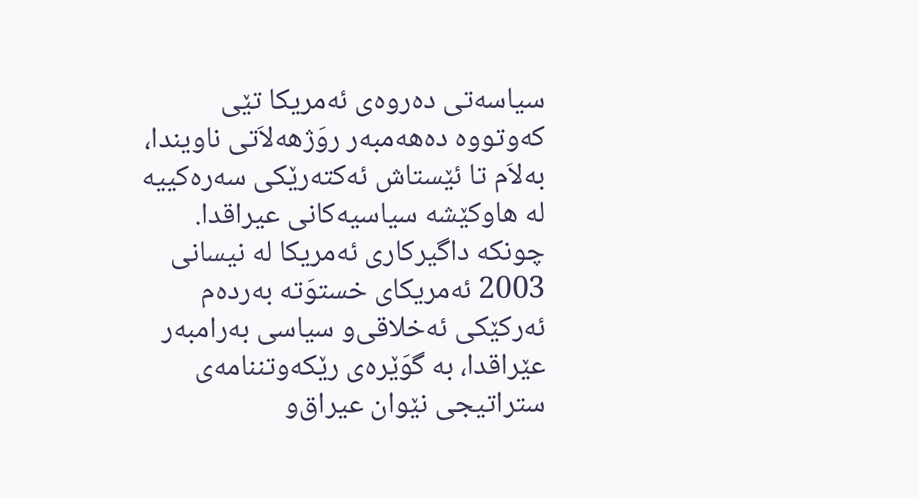سیاسه‌تی ده‌روه‌ی ئه‌مریكا تێی كه‌وتووه‌ ده‌هه‌مبه‌ر روَژهه‌لاَتی ناویندا، به‌لاَم تا ئێستاش ئه‌كته‌رێكی سه‌ره‌كییه‌ له‌ هاوكێشه‌ سیاسیه‌كانی عیراقدا. چونكه‌ داگیركاری ئه‌مریكا له‌ نیسانی 2003 ئه‌مریكای خستوَته‌ به‌رده‌م ئه‌ركێكی ئه‌خلاقی‌و سیاسی به‌رامبه‌ر عێراقدا، به‌ گوَێره‌ی رێكه‌وتننامه‌ی ستراتیجی نێوان عیراق‌و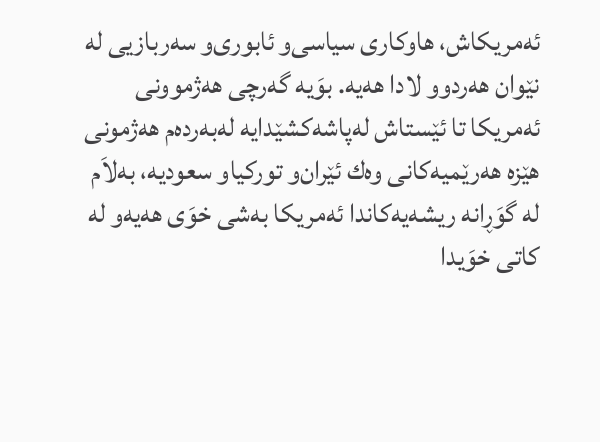ئه‌مریكاش، هاوكاری سیاسی‌و ئابوری‌و سه‌ربازیی له‌ نێوان هه‌ردوو لادا هه‌یه‌. بوَیه‌ گه‌رچی هه‌ژموونی ئه‌مریكا تا ئێستاش له‌پاشه‌كشێدایه‌ له‌به‌رده‌م هه‌ژمونی هێزه‌ هه‌رێمیه‌كانی وه‌ك ئێران‌و توركیاو سعودیه‌، به‌لاَم له‌ گوَڕانه‌ ریشه‌یه‌كاندا ئه‌مریكا به‌شی خوَی هه‌یه‌و له‌ كاتی خوَیدا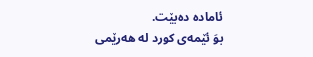ئاماده‌ ده‌بێت.
بوَ ئێمه‌ی كورد له‌ هه‌رێمی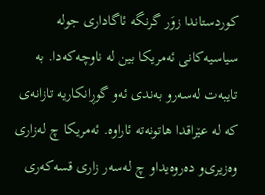كوردستاندا زوَر گرنگه‌ ئاگاداری جوله‌ سیاسیه‌كانی ئه‌مریكا بین له‌ ناوچه‌كه‌دا. به‌ تایبه‌ت له‌سه‌رو به‌ندی ئه‌و گوڕانكاریه‌ تازانه‌ی كه‌ له‌ عێراقدا هاتونه‌ته‌ ئاراوه‌. ئه‌مریكا چ له‌زاری وه‌زیری‌و ده‌روه‌یداو چ له‌سه‌ر زاری قسه‌كه‌ری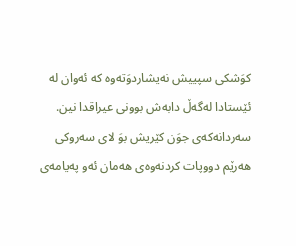كوَشكی سپییش نه‌یشاردوَته‌وه‌ كه‌ ئه‌وان له‌ ئێستادا له‌گه‌ڵ دابه‌ش بوونی عیراقدا نین. سه‌ردانه‌كه‌ی جوَن كێریش بوَ لای سه‌روكی هه‌رێم دووپات كردنه‌وه‌ی هه‌مان ئه‌و په‌یامه‌ی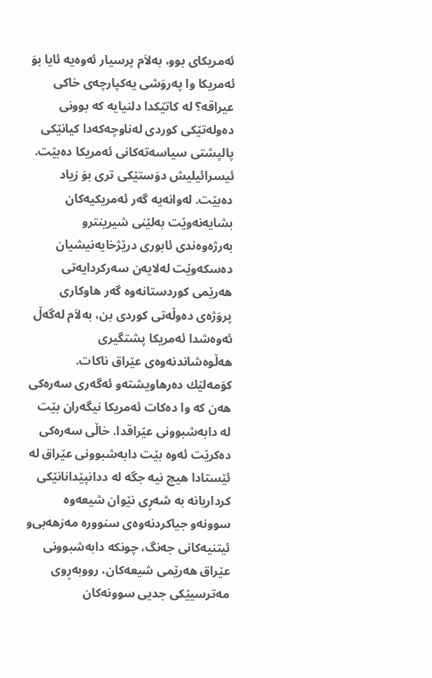ئه‌مریكای بوو، به‌لاَم پرسیار ئه‌وه‌یه‌ ئایا بوَ ئه‌مریكا وا په‌روَشی یه‌كپارچه‌ی خاكی عیراقه‌؟ له‌ كاتێكدا دلنیایه‌ كه‌ بوونی ده‌وله‌تێكی كوردی له‌ناوچه‌كه‌دا كیانێكی پالپشتی سیاسه‌ته‌كانی ئه‌مریكا ده‌بێت. ئیسرائیلیش دوَستێكی تری بوَ زیاد ده‌بێت. له‌وانه‌یه‌ گه‌ر ئه‌مریكیه‌كان بشایه‌نه‌وێت به‌لێنی شیرینترو به‌رژه‌وه‌ندی ئابوری درێژخایه‌نیشیان ده‌سكه‌وێت له‌لایه‌ن سه‌ركردایه‌تی هه‌رێمی كوردستانه‌وه‌ گه‌ر هاوكاری پروَژه‌ی ده‌وڵه‌تی كوردی بن، به‌لاَم له‌گه‌ڵ ئه‌وه‌شدا ئه‌مریكا پشتگیری هه‌ڵوه‌شاندنه‌وه‌ی عێراق ناكات.
كوَمه‌لێك ده‌رهاویشته‌و ئه‌گه‌ری سه‌ره‌كی هه‌ن كه‌ وا ده‌كات ئه‌مریكا نیگه‌ران بێت له‌ دابه‌شبوونی عێراقدا. خاڵی سه‌ره‌كی ده‌كرێت ئه‌وه‌ بێت دابه‌شبوونی عێراق له‌ ئێستادا هیچ نیه‌ جگه‌ له‌ ددانپێدانانێكی كرداریانه‌ به‌ شه‌ڕی نێوان شیعه‌وه‌ سوونه‌و جیاكردنه‌وه‌ی سنووره‌ مه‌زهه‌بی‌و ئیتنیه‌كانی جه‌نگ، چونكه‌ دابه‌شبوونی عێراق هه‌رێمی شیعه‌كان، رووبه‌ڕوی مه‌ترسیێكی جدیی سوونه‌كان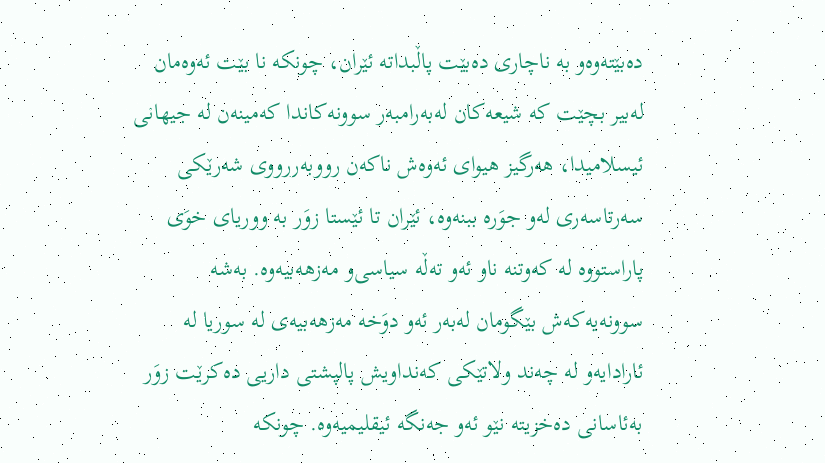ده‌بێته‌وه‌و به‌ ناچاری ده‌بێت پاڵبداته‌ ئێران، چونكه‌ نا بێت ئه‌وه‌مان له‌بیر بچێت كه‌ شیعه‌كان له‌به‌رامبه‌ر سوونه‌كاندا كه‌مینه‌ن له‌ جیهانی ئیسلامیدا، هه‌رگیز هیوای ئه‌وه‌ش ناكه‌ن رووبه‌ررووی شه‌رێكی سه‌رتاسه‌ری له‌و جوَره‌ ببنه‌وه‌، ئێران تا ئێستا زوَر به‌ ووریای خوَی پاراستووه‌ له‌ كه‌وتنه‌ ناو ئه‌و ته‌ڵه‌ سیاسی‌و مه‌زهه‌بیه‌وه‌. به‌شه‌ سوونه‌یه‌كه‌ش بێگومان له‌به‌ر ئه‌و دوَخه‌ مه‌زهه‌بیه‌ی له‌ سوریا له‌ ئارادایه‌و له‌ چه‌ند ولاتێكی كه‌نداویش پالپشتی داریی ده‌كرێت زوَر به‌ئاسانی ده‌خزیته‌ نێو ئه‌و جه‌نگه‌ ئیقلیمیه‌وه‌. چونكه‌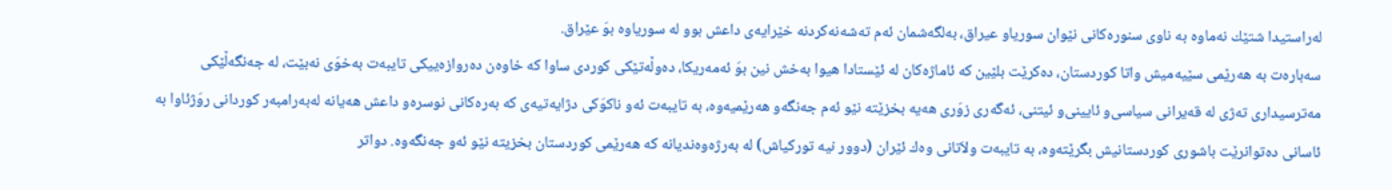له‌راستیدا شتێك نه‌ماوه‌ به‌ ناوی سنوره‌كانی نێوان سوریاو عیراق، به‌لگه‌شمان ئه‌م ته‌شه‌نه‌كردنه‌ خێرایه‌ی داعش بوو له‌ سوریاوه‌ بوَ عێراق.
سه‌باره‌ت به‌ هه‌رێمی سێیه‌میش واتا كوردستان، ده‌كرێت بلێین كه‌ ئاماژه‌كان له‌ ئێستادا هیوا به‌خش نین بوَ ئه‌مه‌ریكا، ده‌وڵه‌تێكی كوردی ساوا كه‌ خاوه‌ن ده‌روازه‌ییكی تایبه‌ت به‌خوَی نه‌بێت، له‌ جه‌نگه‌ڵێكی مه‌ترسیداری ته‌ژی له‌ قه‌یرانی سیاسی‌و ئایینی‌و ئیتنی، ئه‌گه‌ری زوَری هه‌یه‌ بخزێته‌ نێو ئه‌م جه‌نگه‌و هه‌رێمیه‌وه‌، به‌ تایبه‌ت ئه‌و ناكوَكی دژایه‌تیه‌ی كه‌ به‌ره‌كانی نوسره‌و داعش هه‌یانه‌ له‌به‌رامبه‌ر كوردانی روَژئاوا به‌ ئاسانی ده‌توانرێت باشوری كوردستانیش بگرێته‌وه‌، به‌ تایبه‌ت ولاَتانی وه‌ك ئێران (دوور نیه‌ توركیاش) له‌ به‌رژه‌وه‌ندیانه‌ كه‌ هه‌رێمی كوردستان بخزیته‌ نێو ئه‌و جه‌نگه‌وه‌. دواتر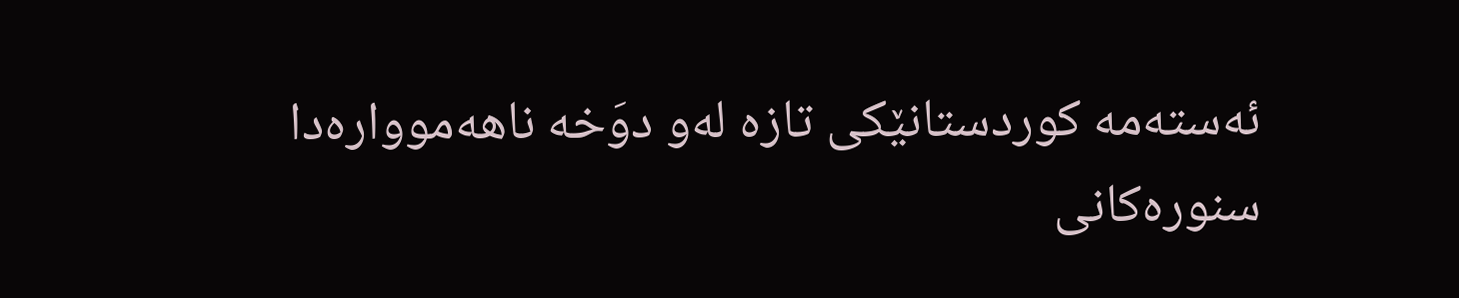ئه‌سته‌مه‌ كوردستانێكی تازه‌ له‌و دوَخه‌ ناهه‌موواره‌دا سنوره‌كانی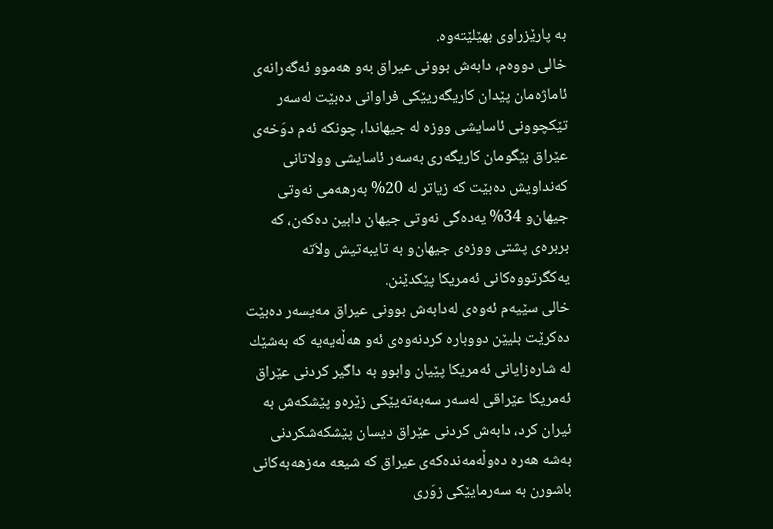به‌ پارێزراوی بهێلێته‌وه‌.
خالی دووه‌م، دابه‌ش بوونی عیراق به‌و هه‌موو ئه‌گه‌رانه‌ی ئاماژه‌مان پێدان كاریگه‌ریێكی فراوانی ده‌بێت له‌سه‌ر تێكچوونی ئاسایشی ووزه‌ له‌ جیهاندا، چونكه‌ ئه‌م دوَخه‌ی عێراق بێگومان كاریگه‌ری به‌سه‌ر ئاسایشی وولاتانی كه‌نداویش ده‌بێت كه‌ زیاتر له‌ 20% به‌رهه‌می نه‌وتی جیهان‌و 34% یه‌ده‌گی نه‌وتی جیهان دابین ده‌كه‌ن، كه‌ بربره‌ی پشتی ووزه‌ی جیهان‌و به‌ تایبه‌تیش ولاَته‌ یه‌كگرتووه‌كانی ئه‌مریكا پێكدێنن.
خالی سێیه‌م ئه‌وه‌ی له‌دابه‌ش بوونی عیراق مه‌یسه‌ر ده‌بێت ده‌كرێت بلیێن دووباره‌ كردنه‌وه‌ی ئه‌و هه‌ڵه‌یه‌یه‌ كه‌ به‌شێك له‌ شاره‌زایانی ئه‌مریكا پێیان وابوو به‌ داگیر كردنی عێراق ئه‌مریكا عێراقی له‌سه‌ر سه‌به‌ته‌یێكی زێره‌و پێشكه‌ش به‌ ئیران كرد، دابه‌ش كردنی عێراق دیسان پێشكه‌شكردنی به‌شه‌ هه‌ره‌ ده‌وڵه‌مه‌نده‌كه‌ی عیراق كه‌ شیعه‌ مه‌زهه‌به‌كانی باشورن به‌ سه‌رمایێكی زوَری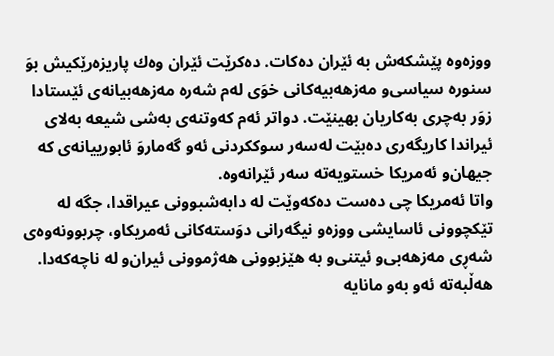ووزه‌وه‌ پێشكه‌ش به‌ ئێران ده‌كات. ده‌كرێت ئێران وه‌ك پاریزه‌رێكیش بوَ سنوره‌ سیاسی‌و مه‌زهه‌بیه‌كانی خوَی له‌م شه‌ره‌ مه‌زهه‌بیانه‌ی ئێستادا زوَر به‌چری به‌كاریان بهینێت. دواتر ئه‌م كه‌وتنه‌ی به‌شی شیعه‌ به‌لای ئیراندا كاریگه‌ری ده‌بێت له‌سه‌ر سوككردنی ئه‌و گه‌ماروَ ئابورییانه‌ی كه‌ جیهان‌و ئه‌مریكا خستویه‌ته‌ سه‌ر ئێرانه‌وه‌.
واتا ئه‌مریكا چی ده‌ست ده‌كه‌وێت له‌ دابه‌شبوونی عیراقدا، جگه‌ له‌ تێكچوونی ئاسایشی ووزه‌و نیگه‌رانی دوَسته‌كانی ئه‌مریكاو، چربوونه‌وه‌ی شه‌ڕی مه‌زهه‌بی‌و ئیتنی‌و به‌ هێزبوونی هه‌ژموونی ئیران‌و له‌ ناچه‌كه‌دا. هه‌ڵبه‌ته‌ ئه‌و به‌و مانایه‌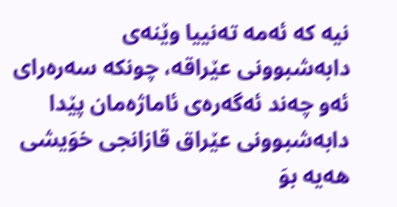نیه‌ كه‌ ئه‌مه‌ ته‌نییا وێنه‌ی دابه‌شبوونی عێراقه‌، چونكه‌ سه‌ره‌رای ئه‌و چه‌ند ئه‌گه‌ره‌ی ئاماژه‌مان پێدا دابه‌شبوونی عێراق قازانجی خوَیشی هه‌یه‌ بوَ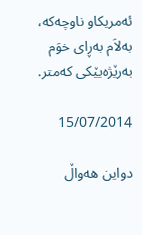ئه‌مریكاو ناوچه‌كه‌، به‌لاَم به‌ڕای خوَم به‌رێژه‌یێكی كه‌متر.

15/07/2014

دواین هه‌واڵ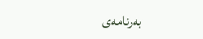به‌رنامه‌ی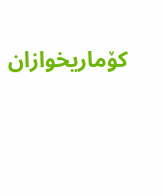کۆماریخوازان